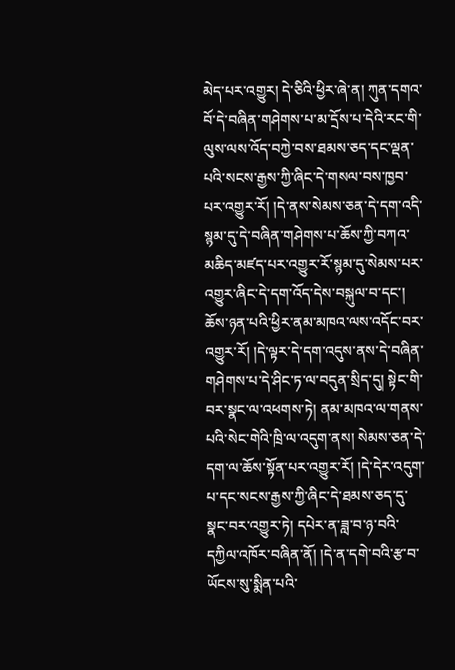མེད་པར་འགྱུར། དེ་ཅིའི་ཕྱིར་ཞེ་ན། ཀུན་དགའ་བོ་དེ་བཞིན་གཤེགས་པ་མ་དྲོས་པ་དེའི་རང་གི་ལུས་ལས་འོད་བཀྱེ་བས་ཐམས་ཅད་དང་ལྡན་པའི་སངས་རྒྱས་ཀྱི་ཞིང་དེ་གསལ་བས་ཁྱབ་པར་འགྱུར་རོ། །དེ་ནས་སེམས་ཅན་དེ་དག་འདི་སྙམ་དུ་དེ་བཞིན་གཤེགས་པ་ཆོས་ཀྱི་བཀའ་མཆིད་མཛད་པར་འགྱུར་རོ་སྙམ་དུ་སེམས་པར་འགྱུར་ཞིང་དེ་དག་འོད་དེས་བསྐུལ་བ་དང་། ཆོས་ཉན་པའི་ཕྱིར་ནམ་མཁའ་ལས་འདོང་བར་འགྱུར་རོ། །དེ་ལྟར་དེ་དག་འདུས་ནས་དེ་བཞིན་གཤེགས་པ་དེ་ཤིང་ཏ་ལ་བདུན་སྲིད་དུ། སྟེང་གི་བར་སྣང་ལ་འཕགས་ཏེ། ནམ་མཁའ་ལ་གནས་པའི་སེང་གེའི་ཁྲི་ལ་འདུག་ནས། སེམས་ཅན་དེ་དག་ལ་ཆོས་སྟོན་པར་འགྱུར་རོ། །དེ་དེར་འདུག་པ་དང་སངས་རྒྱས་ཀྱི་ཞིང་དེ་ཐམས་ཅད་དུ་སྣང་བར་འགྱུར་ཏེ། དཔེར་ན་ཟླ་བ་ཉ་བའི་དཀྱིལ་འཁོར་བཞིན་ནོ། །དེ་ན་དགེ་བའི་རྩ་བ་ཡོངས་སུ་སྨིན་པའི་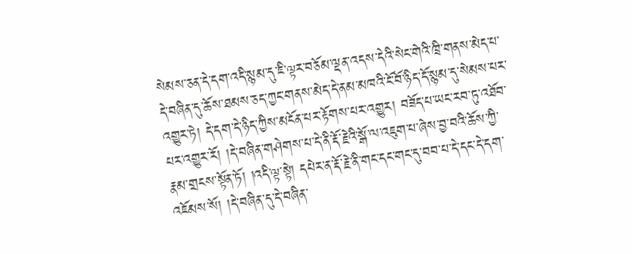སེམས་ཅན་དེ་དག་འདི་སྙམ་དུ་ཇི་ལྟར་བཅོམ་ལྡན་འདས་དེའི་སེང་གེའི་ཁྲི་གནས་མེད་པ་དེ་བཞིན་དུ་ཆོས་ཐམས་ཅད་ཀྱང་གནས་མེད་དེ་ནམ་མཁའི་ངོ་བོ་ཉིད་དོ་སྙམ་དུ་སེམས་པར་འགྱུར་ཏེ། དེ་དག་དེ་ཉིད་ཀྱིས་མངོན་པར་རྟོགས་པར་འགྱུར། བཟོད་པ་ཡང་རབ་ཏུ་འཐོབ་པར་འགྱུར་རོ། །དེ་བཞིན་གཤེགས་པ་དེ་ནི་རྡོ་རྗེའི་སྒོ་ལ་འཇུག་པ་ཞེས་བྱ་བའི་ཆོས་ཀྱི་རྣམ་གྲངས་སྟོན་ཏོ། །འདི་ལྟ་སྟེ། དཔེར་ན་རྡོ་རྗེ་ནི་གང་དང་གང་དུ་བབ་པ་དེ་དང་དེ་དག་འཇོམས་སོ། །དེ་བཞིན་དུ་དེ་བཞིན་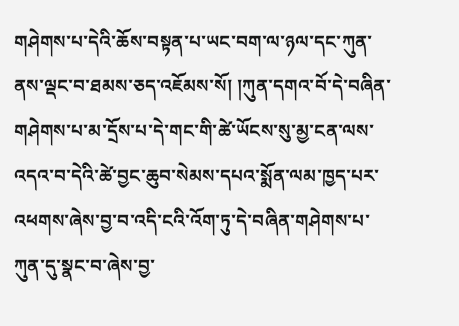གཤེགས་པ་དེའི་ཆོས་བསྟན་པ་ཡང་བག་ལ་ཉལ་དང་ཀུན་ནས་ལྡང་བ་ཐམས་ཅད་འཇོམས་སོ། །ཀུན་དགའ་བོ་དེ་བཞིན་གཤེགས་པ་མ་དྲོས་པ་དེ་གང་གི་ཚེ་ཡོངས་སུ་མྱ་ངན་ལས་འདའ་བ་དེའི་ཚེ་བྱང་ཆུབ་སེམས་དཔའ་སྨོན་ལམ་ཁྱད་པར་འཕགས་ཞེས་བྱ་བ་འདི་ངའི་འོག་ཏུ་དེ་བཞིན་གཤེགས་པ་ཀུན་དུ་སྣང་བ་ཞེས་བྱ་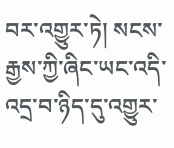བར་འགྱུར་ཏེ། སངས་རྒྱས་ཀྱི་ཞིང་ཡང་འདི་འདྲ་བ་ཉིད་དུ་འགྱུར་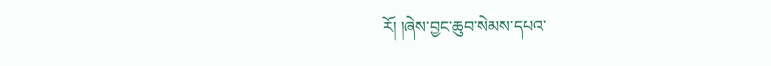རོ། །ཞེས་བྱང་ཆུབ་སེམས་དཔའ་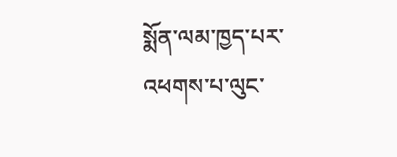སྨོན་ལམ་ཁྱད་པར་འཕགས་པ་ལུང་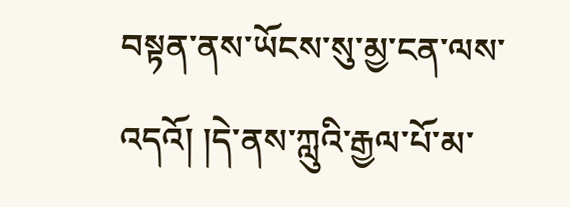བསྟན་ནས་ཡོངས་སུ་མྱ་ངན་ལས་འདའོ། །དེ་ནས་ཀླུའི་རྒྱལ་པོ་མ་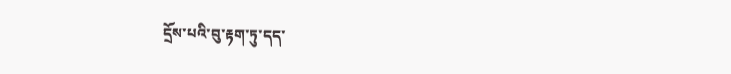དྲོས་པའི་བུ་རྟག་ཏུ་དད་